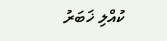ކުއްލި ޚަބަރު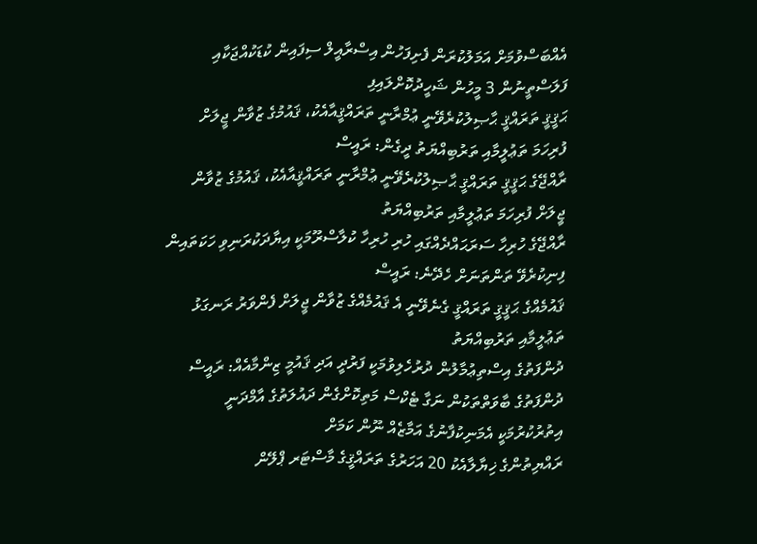އެއްބަސްވުމަށް އަމަލުކުރަން ފެށިފަހުން އިސްރާއީލް ސިފައިން ކުޑަކުއްޖަކާއި ފަލަސްތީނުން 3 މީހުން ޝަހީދުކޮށްލައިފި
ޙަޤީޤީ ތަރައްޤީ ޙާޞިލުކުރެވޭނީ ޢުމްރާނީ ތަރައްޤީއާއެކު، ޤައުމުގެ ޒުވާން ޖީލަށް ފުރިހަމަ ތަޢުލީމާއި ތަރުބިއްޔަތު ދީގެން: ރައީސް
ރާއްޖޭގެ ޙަޤީޤީ ތަރައްޤީ ޙާޞިލުކުރެވޭނީ ޢުމްރާނީ ތަރައްޤީއާއެކު، ޤައުމުގެ ޒުވާން ޖީލަށް ފުރިހަމަ ތަޢުލީމާއި ތަރުބިއްޔަތު
ރާއްޖޭގެ ހުރިހާ ސަރަޙައްދެއްގައި ހުރި ހުރިހާ ކުލާސްރޫމަކީ އިޔާދަކުރަނިވި ހަކަތައިން ފިނިކުރެވޭ ތަންތަނަށް ހެދޭނެ: ރައީސް
ޤައުމެއްގެ ޙަޤީޤީ ތަރައްޤީ ގެނެވޭނީ އެ ޤައުމެއްގެ ޒުވާން ޖީލަށް ފެންވަރު ރަނގަޅު ތަޢުލީމާއި ތަރުބިއްޔަތު
ދުންފަތުގެ އިސްތިޢުމާލުން ދުރުހެލިވުމަކީ ފަރުދީ އަދި ޤައުމީ ޒިންމާއެއް: ރައީސް
ދުންފަތުގެ ބާވަތްތަކުން ނަގާ ޓެކްސް މަތިކޮށްގެން ދައުލަތުގެ އާމްދަނީ އިތުރުކުރުމަކީ އެމަނިކުފާނުގެ އަމާޒެއް ނޫން ކަމަށް
ރައްޔިތުންގެ ޚިޔާލާއެކު 20 އަހަރުގެ ތަރައްޤީގެ މާސްޓަރ ޕްލޭން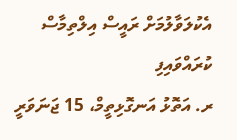އެކުލަވާލުމަށް ރައީސް އިލްތިމާސް ކުރައްވައިފި
ރ. އަތޮޅު އަނގޮޅިތީމް، 15 ޖަނަވަރީ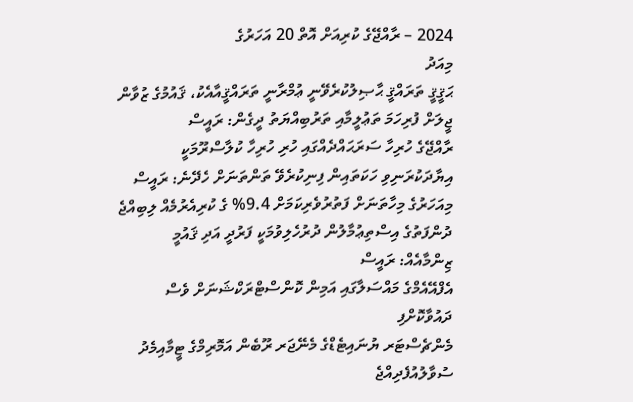2024 – ރާއްޖޭގެ ކުރިއަށް އޮތް 20 އަހަރުގެ
މިއަދު
ޙަޤީޤީ ތަރައްޤީ ޙާޞިލުކުރެވޭނީ ޢުމްރާނީ ތަރައްޤީއާއެކު، ޤައުމުގެ ޒުވާން ޖީލަށް ފުރިހަމަ ތަޢުލީމާއި ތަރުބިއްޔަތު ދީގެން: ރައީސް
ރާއްޖޭގެ ހުރިހާ ސަރަޙައްދެއްގައި ހުރި ހުރިހާ ކުލާސްރޫމަކީ އިޔާދަކުރަނިވި ހަކަތައިން ފިނިކުރެވޭ ތަންތަނަށް ހެދޭނެ: ރައީސް
މިއަހަރުގެ މިހާތަނަށް ފަތުރުވެރިކަމަށް 9.4% ގެ ކުރިއެރުމެއް ލިބިއްޖެ
ދުންފަތުގެ އިސްތިޢުމާލުން ދުރުހެލިވުމަކީ ފަރުދީ އަދި ޤައުމީ ޒިންމާއެއް: ރައީސް
އެފްއޭއެމްގެ މައްސަލާގައި އަމިން ކޮންސްޓްރަކްޝަނަށް ވެސް ދައުވާކޮށްފި
މެންޗެސްޓަރ ޔުނައިޓެޑްގެ މެނޭޖަރ ރޫބެން އަމޮރިމްގެ ޓީމާއިމެދު ސުވާލުއުފެދިއްޖެ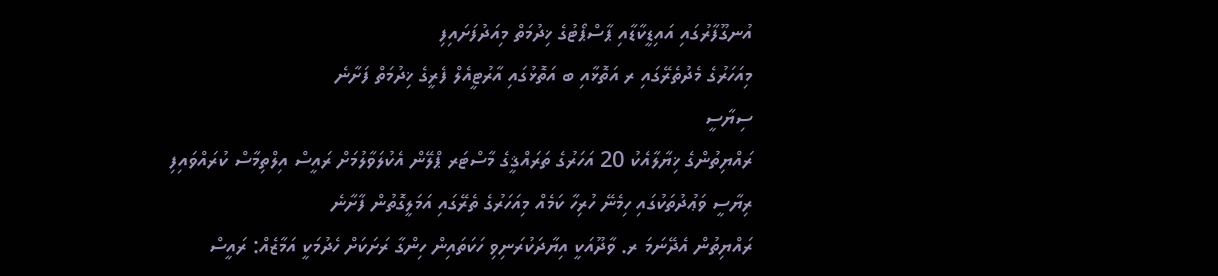އުނގޫފާރުގައި އައިޑީކާޑާއި ޕާސްޕޯޓުގެ ޚިދުމަތް މިއަދުފަށައިފި
މިއަހަރުގެ މެދުތެރޭގައި ރ އަތޮޅާއި ބ އަތޮޅުގައި އާރުޓީއެލް ފެރީގެ ޚިދުމަތް ފަށާނެ
ސިޔާސީ
ރައްޔިތުންގެ ޚިޔާލާއެކު 20 އަހަރުގެ ތަރައްޤީގެ މާސްޓަރ ޕްލޭން އެކުލަވާލުމަށް ރައީސް އިލްތިމާސް ކުރައްވައިފި
ރިޔާސީ ވަޢުދުތަކުގައި ހިމެނޭ ހުރިހާ ކަމެއް މިއަހަރުގެ ތެރޭގައި އަމަލީގޮތުން ފާށާނެ
ރައްޔިތުން އެދޭނަމަ ރ. ވާދޫއަކީ އިޔާދަކުރަނިވި ހަކަތައިން ހިންގާ ރަށަކަށް ހެދުމަކީ އަމާޒެއް: ރައީސް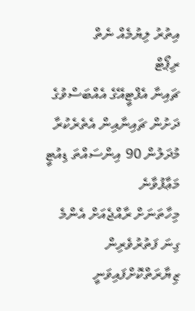އިތުރު ލިޔުމެއް ނެތް
ރިޕޯޓް
ޗައިނާ އެފްޓީއޭގެ އެއްބަސްވުގެ ދަށުން ޗައިނާއިން އެތެރެކުރާ މުދަލުން 90 އިންސައްތަ ޑިއުޓީ މަޢާފުވާނެ
މިހާތަނަށް ރާއްޖެއަށް އެންމެ ގިނަ ފަތުރުވެރިން ޒިޔާރަތްކޮށްފައިވަނީ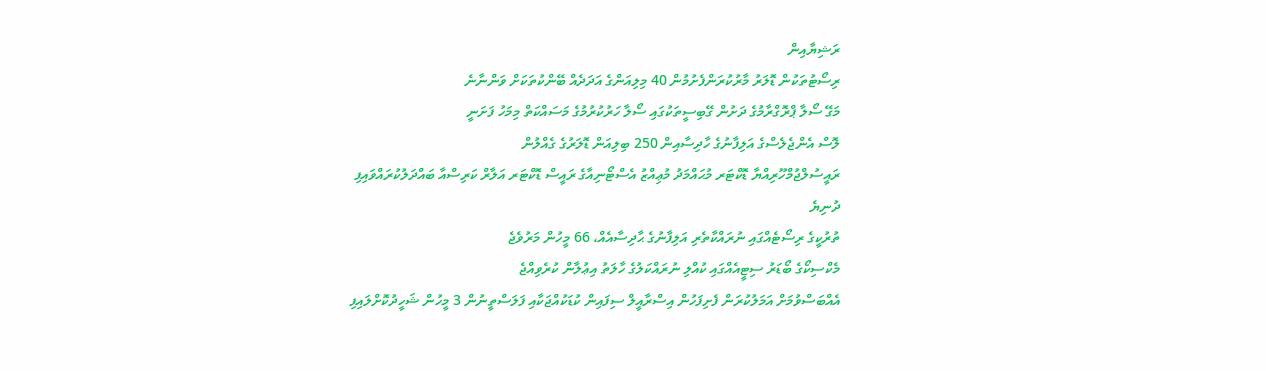ރަޝިޔާއިން
ރިސޯޓުތަކުން ޑޮލަރު މާރުކުރަންފެށުމުން 40 މިލިއަންގެ އަދަދެއް ބޭންކުތަކަށް ވަންނާނެ
މަގޭ ސޯލާ ޕްރޮގްރާމުގެ ދަށުން ގޭބިސީތަކުގައި ސޯލާ ހަރުކުރުމުގެ މަސައްކަތް މިމަހު ފަށަނީ
ލޮސް އެންޖެލެސްގެ އަލިފާނުގެ ހާދިސާއިން 250 ބިލިއަން ޑޮލަރުގެ ގެއްލުން
ރައީސުލްޖުމްހޫރިއްޔާ ޑޮކްޓަރ މުޙައްމަދު މުޢިއްޒު އެސްޓޯނިއާގެ ރައީސް ޑޮކްޓަރ އަލާރް ކަރިސްއާ ބައްދަލުކުރައްވައިފި
ދުނިޔެ
ތުރުކީގެ ރިސޯޓެއްގައި ނުރައްކާތެރި އަލިފާނުގެ ޙާދިސާއެއް، 66 މީހުން މަރުވެޖެ
މެކްސިކޯގެ ބޯޑަރު ސިޓީއެއްގައި ކުއްލި ނުރައްކަލުގެ ހާލަތު އިޢުލާން ކުރެވިއްޖެ
އެއްބަސްވުމަށް އަމަލުކުރަން ފެށިފަހުން އިސްރާއީލް ސިފައިން ކުޑަކުއްޖަކާއި ފަލަސްތީނުން 3 މީހުން ޝަހީދުކޮށްލައިފި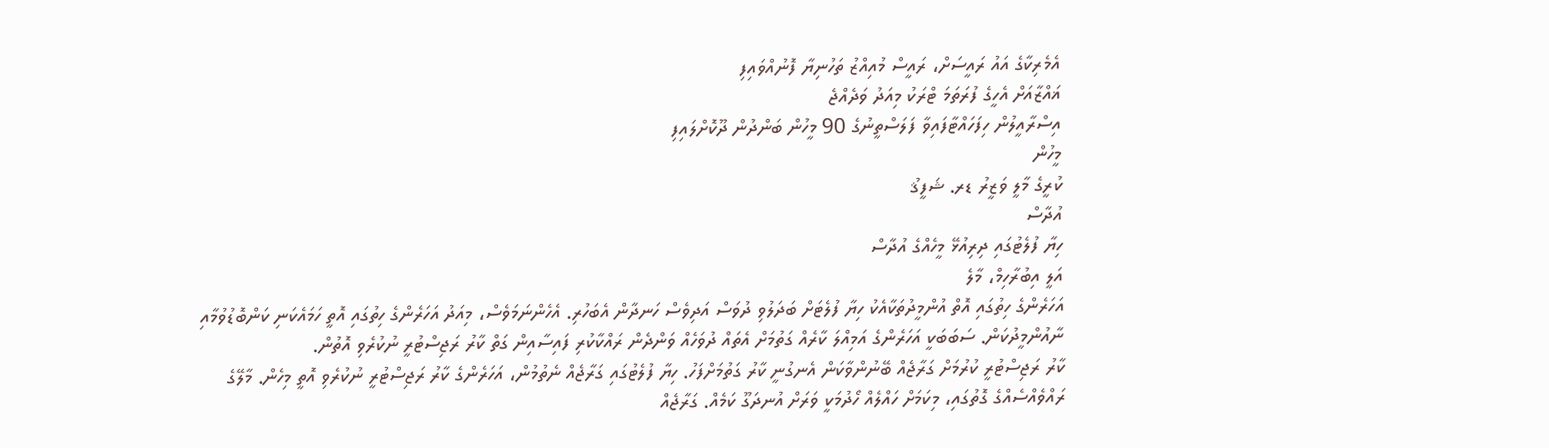އެމެރިކާގެ އައު ރައީސަށް، ރައީސް މުއިއްޒު ތަހުނިޔާ ފޮނުއްވައިފި
ޣައްޒާއަށް އެހީގެ ފުރަތަމަ ޓްރަކު މިއަދު ވަދެއްޖެ
އިސްރާއީލުން ހިފަހައްޓާފައިވާ ފަލަސްތީނުގެ 90 މީހުން ބަންދުން ދޫކޮށްލައިފި
މީހުން
ކުރީގެ މާލީ ވަޒީރު ޑރ. ޝަފީޤު
އުދާސް
ހިޔާ ފުލެޓުގައި ދިރިއުޅޭ މީހެއްގެ އުދާސް
އަލީ އިބުރާހިމް، މާލެ
އަހަރެންގެ ހިތުގައި އޮތް އުންމީދުތަކާއެކު ހިޔާ ފުލެޓަށް ބަދަލުވި ދުވަސް އަދިވެސް ހަނދާން އެބަހުރި. އެހެންނަމަވެސް، މިއަދު އަހަރެންގެ ހިތުގައި އޮތީ ހަމައެކަނި ކަންބޮޑުވުމާއި ނާއުންމީދުކަން. ސަބަބަކީ އަހަރެންގެ އަމިއްލަ ކާރެއް ގަތުމަށް އެތައް ދުވަހެއް ވަންދެން ރައްކާކުރި ފައިސާއިން ގަތް ކާރު ރަޖިސްޓުރީ ނުކުރެވި އޮތުން.
ކާރު ރަޖިސްޓުރީ ކުރުމަށް ގަރާޖެއް ބޭނުންވާކަން އެނގުނީ ކާރު ގަތުމަށްފަހު. ހިޔާ ފުލެޓުގައި ގަރާޖެއް ނެތުމުން، އަހަރެންގެ ކާރު ރަޖިސްޓުރީ ނުކުރެވި އޮތީ މިހެން. މާލޭގެ ރައްވެއްސެއްގެ ގޮތުގައި، މިކަމަށް ހައްލެއް ހޯދުމަކީ ވަރަށް އުނދަގޫ ކަމެއް. ގަރާޖެއް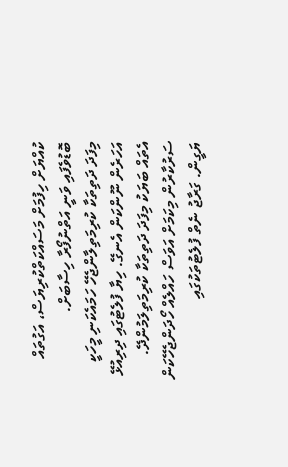ކުއްޔަށް ހިފުމަށް މަސައްކަތްކުރިޔަސް، އަގުތައް ބޮޑުވެފައި ވަނީ އަތްނުފޯރާ ހިސާބަށް.
މިފަދަ ދަތިތަކާ ކުރިމަތިލާންޖެހޭ ހަމައެކަނި މީހަކީ އަހަރެން ނޫންކަން އެނގޭ. ހިޔާ ފުލެޓުގައި ދިރިއުޅޭ އެތައް ބަޔަކު މިފަދަ ދަތިތަކާ ކުރިމަތިލަމުންދޭ. ސަރުކާރުން މިކަމަށް އަވަސް ހައްލެއް ހޯދަންޖެހޭކަން ޔަގީން. ގަރާޖު ނެތް ފުލެޓުތަކުގައި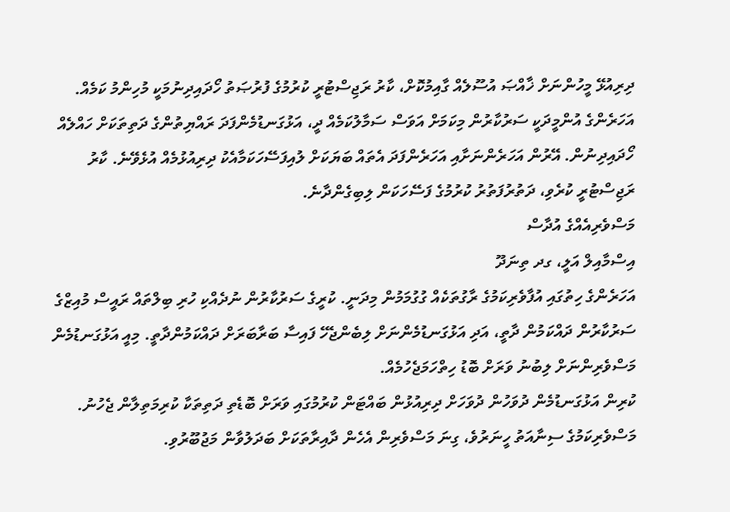ދިރިއުޅޭ މީހުންނަށް ޚާއްޞަ އުސޫލެއް ގާއިމުކޮށް، ކާރު ރަޖިސްޓުރީ ކުރުމުގެ ފުރުޞަތު ހޯދައިދިނުމަކީ މުހިންމު ކަމެއް.
އަހަރެންގެ އުންމީދަކީ ސަރުކާރުން މިކަމަށް އަވަސް ސަމާލުކަމެއް ދީ، އަޅުގަނޑުމެންފަދަ ރައްޔިތުންގެ ދަތިތަކަށް ހައްލެއް ހޯދައިދިނުން. އޭރުން އަހަރެންނަށާއި އަހަރެންފަދަ އެތައް ބަޔަކަށް ލުއިފަސޭހަކަމާއެކު ދިރިއުޅުމެއް އުޅެވޭނެ. ކާރު ރަޖިސްޓުރީ ކުރެވި، ދަތުރުފަތުރު ކުރުމުގެ ފަސޭހަކަން ލިބިގެންދާނެ.
މަސްވެރިއެއްގެ އުދާސް
އިސްމާއިލް އަލީ، ގދ ތިނަދޫ
އަހަރެންގެ ހިތުގައި އުފާވެރިކަމުގެ ރާގުތަކެއް ގުގުމަމުން މިދަނީ. ކުރީގެ ސަރުކާރުން ނުދެއްކި ހުރި ބިލްތައް ރައީސް މުއިޒްގެ ސަރުކާރުން ދައްކަމުން ދާތީ، އަދި އަޅުގަނޑުމެންނަށް ލިބެންޖެހޭ ފައިސާ ބަރާބަރަށް ދައްކަމުންދާތީ. މިއީ އަޅުގަނޑުމެން މަސްވެރިންނަށް ލިބުނު ވަރަށް ބޮޑު ހިތްހަމަޖެހުމެއް.
ކުރިން އަޅުގަނޑުމެން ދުވަހުން ދުވަހަށް ދިރިއުޅުން ބައްޓަން ކުރުމުގައި ވަރަށް ބޮޑެތި ދަތިތަކާ ކުރިމަތިލާން ޖެހުނު. މަސްވެރިކަމުގެ ސިނާއަތު ހީނަރުވެ، ގިނަ މަސްވެރިން އެހެން ދާއިރާތަކަށް ބަދަލުވާން މަޖުބޫރުވި.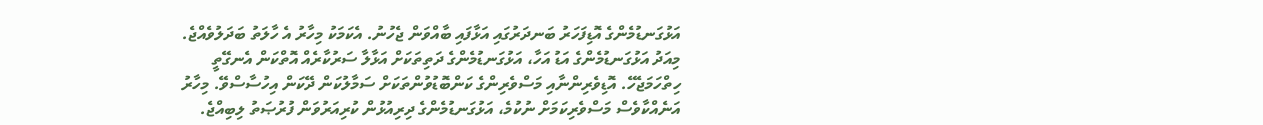އަޅުގަނޑުމެންގެ އޮޑިފަހަރު ބަނދަރުގައި އަޅާފައި ބާއްވަން ޖެހުނު. އެކަމަކު މިހާރު އެ ހާލަތު ބަދަލުވެއްޖެ.
މިއަދު އަޅުގަނޑުމެންގެ އަޑު އަހާ، އަޅުގަނޑުމެންގެ ދަތިތަކަށް އަޅާލާ ސަރުކާރެއް އޮތްކަން އެނގޭތީ ހިތްހަމަޖެހޭ. އޮޑިވެރިންނާއި މަސްވެރިންގެ ކަންބޮޑުވުންތަކަށް ސަމާލުކަން ދޭކަން އިހުސާސްވޭ. މިހާރު އަނެއްކާވެސް މަސްވެރިކަމަށް ނުކުމެ، އަޅުގަނޑުމެންގެ ދިރިއުޅުން ކުރިއަރުވަން ފުރުޞަތު ލިބިއްޖެ.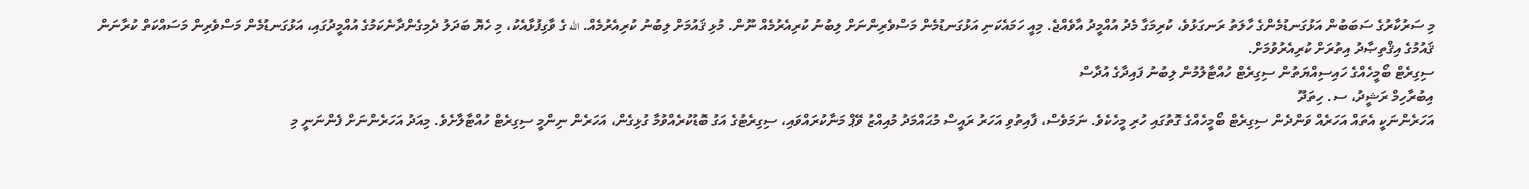މި ސަރުކާރުގެ ސަބަބުން އަޅުގަނޑުމެންގެ ހާލަތު ރަނގަޅުވެ، ކުރިމަގާ މެދު އުއްމީދު އާވެއްޖެ. މިއީ ހަމައެކަނި އަޅުގަނޑުމެން މަސްވެރިންނަށް ލިބުނު ކުރިއެރުމެއް ނޫން. މުޅި ޤައުމަށް ލިބުނު ކުރިއެރުމެއް. الله ގެ ވާގިފުޅާއެކު، މި ހެޔޮ ބަދަލު ދެމިގެންދާނެކަމުގެ އުއްމީދުގައި، އަޅުގަނޑުމެން މަސްވެރިން މަސައްކަތް ކުރާނަން ޤައުމުގެ އިޤްތިޞާދު އިތުރަށް ކުރިއެރުވުމަށް.
ސިގިރެޓް ބޯމީހެއްގެ ހައިސިއްޔަތުން ސިގިރެޓް ހުއްޓާލުމުން ލިބުނު ފައިދާގެ އުދާސް
އިބުރާހިމް ރަޝީދު، ސ. ހިތަދޫ
އަހަރެންނަކީ އެތައް އަހަރެއް ވަންދެން ސިގިރެޓް ބޯމީހެއްގެ ގޮތުގައި ހުރި މީހެކެވެ. ނަމަވެސް، ފާއިތުވި އަހަރު ރައީސް މުޙައްމަދު މުއިއްޒު ވޭޕް މަނާކުރައްވައި، ސިގިރެޓުގެ އަގު ބޮޑުކުރެއްވުމާ ގުޅިގެން، އަހަރެން ނިންމީ ސިގިރެޓް ހުއްޓާލާށެވެ. މިއަދު އަހަރެންނަށް ފެންނަނީ މި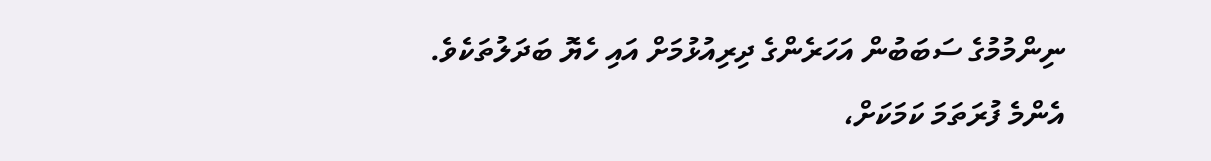ނިންމުމުގެ ސަބަބުން އަހަރެންގެ ދިރިއުޅުމަށް އައި ހެޔޮ ބަދަލުތަކެވެ.
އެންމެ ފުރަތަމަ ކަމަކަށް،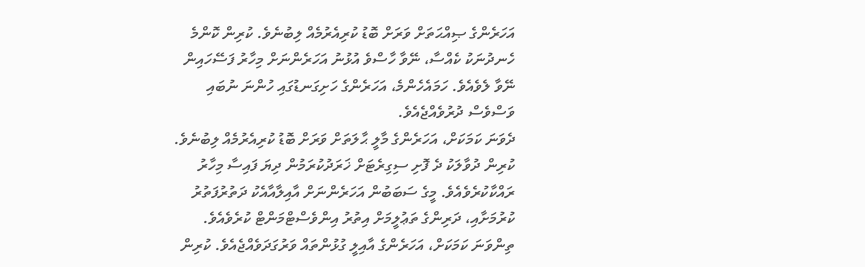އަހަރެންގެ ޞިއްޙަތަށް ވަރަށް ބޮޑު ކުރިއެރުމެއް ލިބުނެވެ. ކުރިން ކޮންމެ ހެނދުނަކު ކެއްސާ، ނޭވާ ހާސްވެ އުޅުނު އަހަރެންނަށް މިހާރު ފަސޭހައިން ނޭވާ ލެވެއެވެ. ހަމައެހެންމެ، އަހަރެންގެ ހަށިގަނޑުގައި ހުންނަ ނުބައި ވަސްވެސް ދުރުވެއްޖެއެވެ.
ދެވަނަ ކަމަކަށް، އަހަރެންގެ މާލީ ޙާލަތަށް ވަރަށް ބޮޑު ކުރިއެރުމެއް ލިބުނެވެ. ކުރިން ދުވާލަކު ދެ ފޮށި ސިގިރެޓަށް ޚަރަދުކުރަމުން ދިޔަ ފައިސާ މިހާރު ރައްކާކުރެވެއެވެ. މީގެ ސަބަބުން އަހަރެންނަށް އާއިލާއާއެކު ދަތުރުފަތުރު ކުރުމަށާއި، ދަރިންގެ ތަޢުލީމަށް އިތުރު އިންވެސްޓްމަންޓް ކުރެވެއެވެ.
ތިންވަނަ ކަމަކަށް، އަހަރެންގެ އާއިލީ ގުޅުންތައް ވަރުގަދަވެއްޖެއެވެ. ކުރިން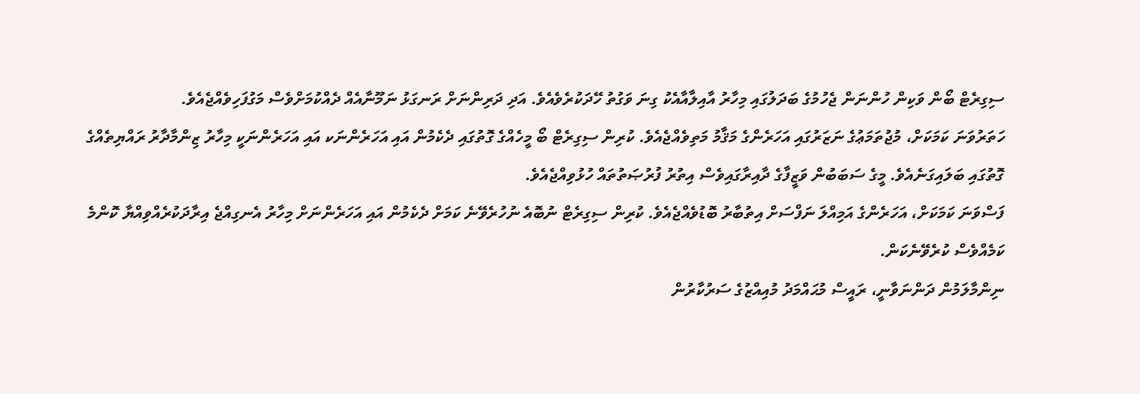ސިގިރެޓް ބޯން ވަކިން ހުންނަން ޖެހުމުގެ ބަދަލުގައި މިހާރު އާއިލާއާއެކު ގިނަ ވަގުތު ހޭދަކުރެވެއެވެ. އަދި ދަރިންނަށް ރަނގަޅު ނަމޫނާއެއް ދެއްކުމަށްވެސް މަގުފަހިވެއްޖެއެވެ.
ހަތަރުވަނަ ކަމަކަށް، މުޖުތަމަޢުގެ ނަޒަރުގައި އަހަރެންގެ މަޤާމު މަތިވެއްޖެއެވެ. ކުރިން ސިގިރެޓް ބޯ މީހެއްގެ ގޮތުގައި ދެކެމުން އައި އަހަރެންނަކ އައި އަހަރެންނަކީ މިހާރު ޒިންމާދާރު ރައްޔިތެއްގެ ގޮތުގައި ބަލައިގަނެއެވެ. މީގެ ސަބަބުން ވަޒީފާގެ ދާއިރާގައިވެސް އިތުރު ފުރުޞަތުތައް ހުޅުވިއްޖެއެވެ.
ފަސްވަނަ ކަމަކަށް، އަހަރެންގެ އަމިއްލަ ނަފްސަށް އިތުބާރު ބޮޑުވެއްޖެއެވެ. ކުރިން ސިގިރެޓް ނުބޮއެ ނުހުރެވޭނެ ކަމަށް ދެކެމުން އައި އަހަރެންނަށް މިހާރު އެނގިއްޖެ އިރާދަކުރެއްވިއްޔާ ކޮންމެ ކަމެއްވެސް ކުރެވޭނެކަން.
ނިންމާލަމުން ދަންނަވާނީ، ރައީސް މުޙައްމަދު މުއިއްޒުގެ ސަރުކާރުން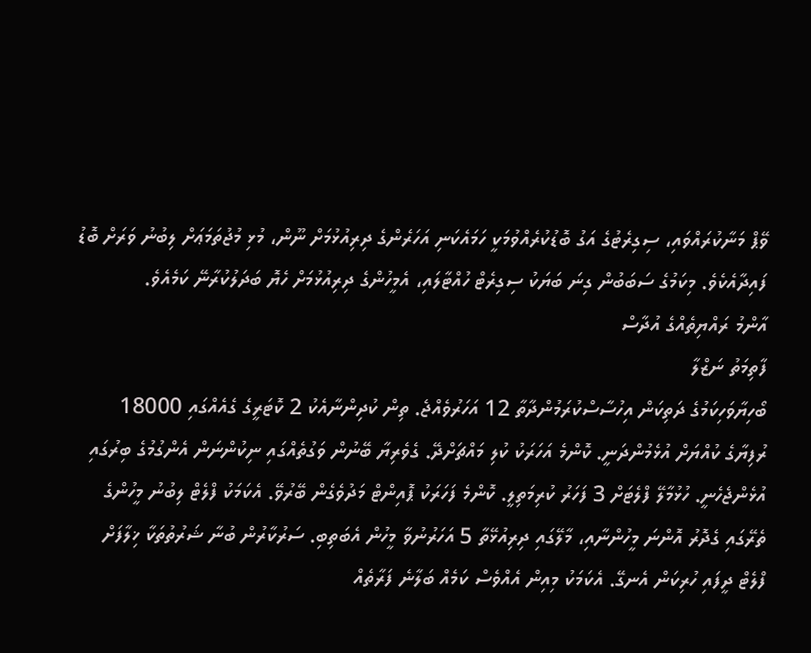ވޭޕް މަނާކުރައްވައި، ސިގިރެޓުގެ އަގު ބޮޑުކުރެއްވުމަކީ ހަމައެކަނި އަހަރެންގެ ދިރިއުޅުމަށް ނޫން، މުޅި މުޖުތަމަޢަށް ލިބުނު ވަރަށް ބޮޑު ފައިދާއެކެވެ. މިކަމުގެ ސަބަބުން ގިނަ ބަޔަކު ސިގިރެޓް ހުއްޓާލައި، އެމީހުންގެ ދިރިއުޅުމަށް ހެޔޮ ބަދަލުކުރާނޭ ކަމެއެވެ.
އާންމު ރައްޔިތެއްގެ އުދާސް
ފާތިމަތު ނަޒްލާ
ބޯހިޔާވަހިކަމުގެ ދަތިކަން އިހުސާސްކުރަމުންދާތާ 12 އަހަރުވެއްޖެ. ތިން ކުދިންނާއެކު 2 ކޮޓަރީގެ ގެއެއްގައި 18000 ރުފިޔާގެ ކުއްޔަށް އުޅެމުންދަނީ. ކޮންމެ އަހަރަކު ކުލި މައްޗަށްދޭ. ގެވެރިޔާ ބޭނުން ވަގުތެއްގައި ނިކުންނަން އެންގުމުގެ ބިރުގައި އުޅެންޖެހެނީ. ހުޅުމާލޭ ފްލެޓަށް 3 ފަހަރު ކުރިމަތިލީ. ކޮންމެ ފަހަރަކު ޕޮއިންޓް މަދުވެގެން ބޭރުވޭ. އެކަމަކު ފްލެޓް ލިބުނު މީހުންގެ ތެރޭގައި ގެދޮރު އޮންނަ މީހުންނާއި، މާލޭގައި ދިރިއުޅޭތާ 5 އަހަރުނުވާ މީހުން އެބަތިބި. ސަރުކާރުން ބުނާ ޝަރުތުތަކާ ޚިލާފަށް ފްލެޓް ދީފައި ހުރިކަން އެނގޭ. އެކަމަކު މިއިން އެއްވެސް ކަމެއް ބަލާނެ ފަރާތެއް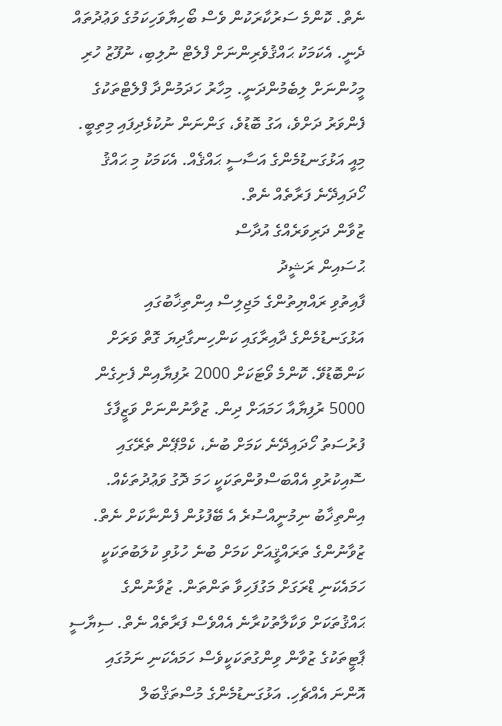ނެތް. ކޮންމެ ސަރުކާރަކުން ވެސް ބޯހިޔާވަހިކަމުގެ ވަޢުދުތައް ދެނީ. އެކަމަކު ޙައްޤުވެރިންނަށް ފްލެޓް ނުލިބި، ނުފޫޒު ހުރި މީހުންނަށް ލިބެމުންދަނީ. މިހާރު ހަދަމުންދާ ފްލެޓްތަކުގެ ފެންވަރު ދަށްވެ، އަގު ބޮޑުވެ، ގަންނަން ނުކުޅެދިފައި މިތިބީ. މިއީ އަޅުގަނޑުމެންގެ އަސާސީ ޙައްޤެއް. އެކަމަކު މި ޙައްޤު ހޯދައިދޭނެ ފަރާތެއް ނެތް.
ޒުވާން ދަރިވަރެއްގެ އުދާސް
ޙުސައިން ރަޝީދު
ފާއިތުވި ރައްޔިތުންގެ މަޖިލިސް އިންތިޚާބުގައި އަޅުގަނޑުމެންގެ ދާއިރާގައި ކަންހިނގާދިޔަ ގޮތް ވަރަށް ކަންބޮޑުވޭ. ކޮންމެ ވޯޓަކަށް 2000 ރުފިޔާއިން ފެށިގެން 5000 ރުފިޔާއާ ހަމައަށް ދިން. ޒުވާނުންނަށް ވަޒީފާގެ ފުރުސަތު ހޯދައިދޭނެ ކަމަށް ބުނެ، ކެމްޕޭން ތެރޭގައި ސޮއިކުރުވި އެއްބަސްވުންތަކަކީ ހަމަ ދޮގު ވަޢުދުތަކެއް. އިންތިޚާބު ނިމުނީއްސުރެ އެ ބޭފުޅުން ފެންނާކަށް ނެތް. ޒުވާނުންގެ ތަރައްޤީއަށް ކަމަށް ބުނެ ހުޅުވި ކުލަބުތަކަކީ ހަމައެކަނި ޑްރަގަށް މަގުފަހިވާ ތަންތަން. ޒުވާނުންގެ ޙައްޤުތަކަށް ވަކާލާތުކުރާނެ އެއްވެސް ފަރާތެއް ނެތް. ސިޔާސީ ޕާޓީތަކުގެ ޒުވާން ވިންގުތަކަކީވެސް ހަމައެކަނި ނަމުގައި އޮންނަ އެއްޗެހި. އަޅުގަނޑުމެންގެ މުސްތަޤްބަލް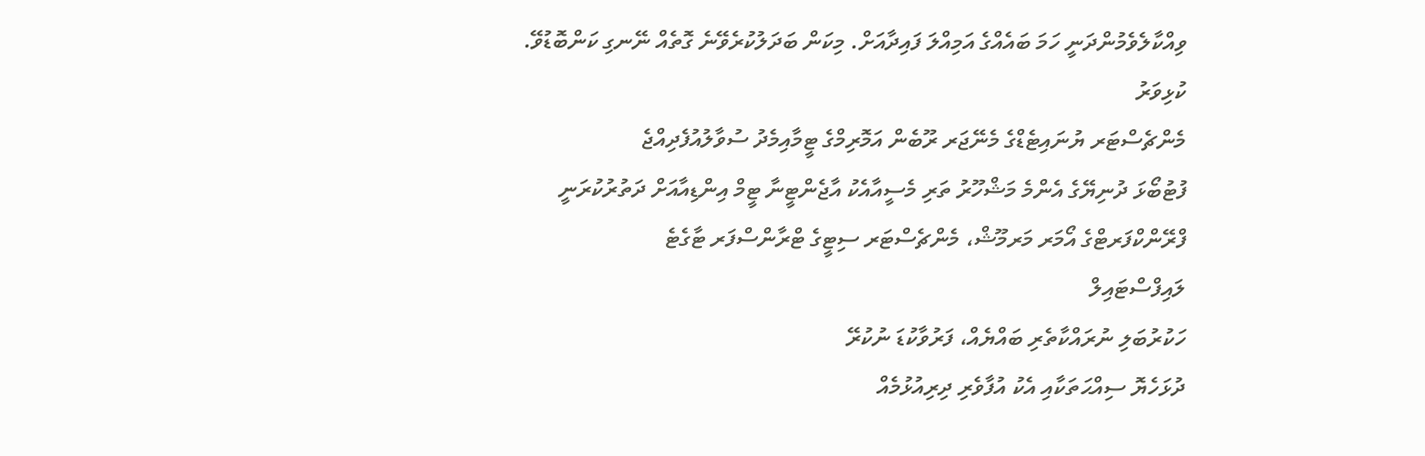ވިއްކާލެވެމުންދަނީ ހަމަ ބައެއްގެ އަމިއްލަ ފައިދާއަށް. މިކަން ބަދަލުކުރެވޭނެ ގޮތެއް ނޭނގި ކަންބޮޑުވޭ.
ކުޅިވަރު
މެންޗެސްޓަރ ޔުނައިޓެޑްގެ މެނޭޖަރ ރޫބެން އަމޮރިމްގެ ޓީމާއިމެދު ސުވާލުއުފެދިއްޖެ
ފުޓުބޯޅަ ދުނިޔޭގެ އެންމެ މަޝްހޫރު ތަރި މެސީއާއެކު އާޖެންޓީނާ ޓީމް އިންޑިއާއަށް ދަތުރުކުރަނީ
ފްރޭންކްފަރޓްގެ އޯމަރ މަރމޫޝް، މެންޗެސްޓަރ ސިޓީގެ ޓްރާންސްފަރ ޓާގެޓެ
ލައިފްސްޓައިލް
ހަކުރުބަލި ނުރައްކާތެރި ބައްޔެއް، ފަރުވާކުޑަ ނުކުރޭ
ދުޅަހެޔޮ ސިއްޙަތަކާއި އެކު އުފާވެރި ދިރިއުޅުމެއް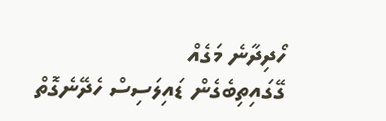ހޯދިދާނެ މަގެއް
ގޭގައިތިބެގެން ޑައިލަސިސް ހެދޭނެގޮތް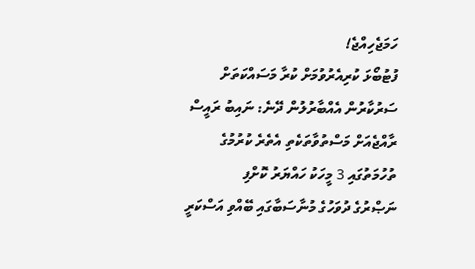ހަމަޖެހިއްޖެ!
ފުޓުބޯޅަ ކުރިއެރުވުމަށް ކުރާ މަސައްކަތަށް ސަރުކާރުން އެއްބާރުލުން ދޭނެ: ނައިބު ރައީސް
ރާއްޖެއަށް މަސްތުވާތަކެތި އެތެރެ ކުރުމުގެ ތުހުމަތުގައި 3 މީހަކު ހައްޔަރު ކޮށްފި
ނަޞްރުގެ ދުވަހުގެ މުނާސަބާގައި ބޭއްވި އަސްކަރީ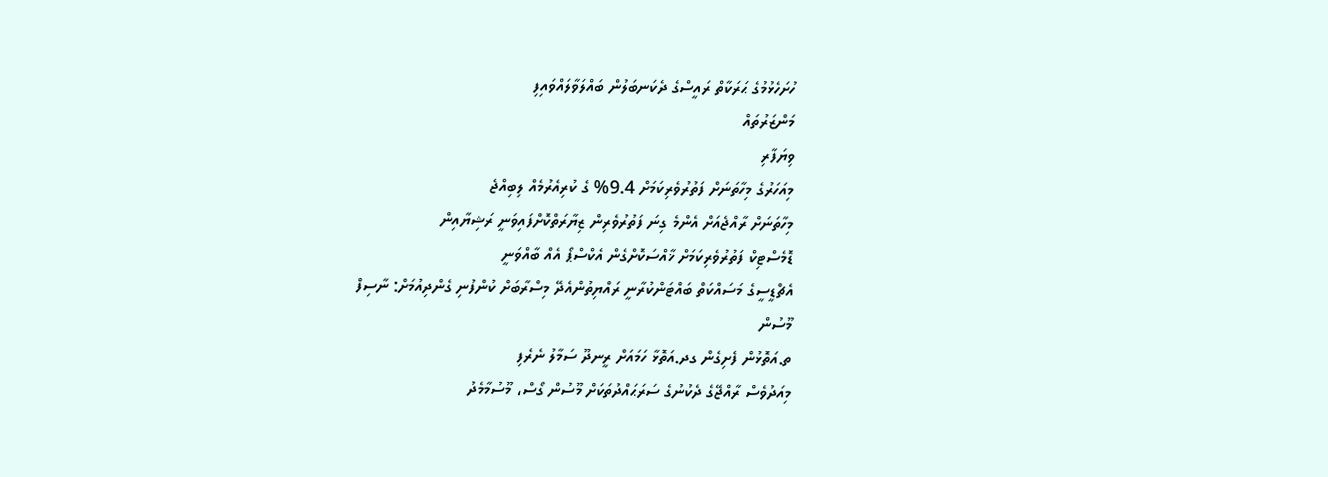ހުށަހެޅުމުގެ ޙަރަކާތް ރައީސްގެ ދެކަނބަލުން ބައްލަވާލައްވައިފި
މަންޒަރުތައް
ވިޔަފާރި
މިއަހަރުގެ މިހާތަނަށް ފަތުރުވެރިކަމަށް 9.4% ގެ ކުރިއެރުމެއް ލިބިއްޖެ
މިހާތަނަށް ރާއްޖެއަށް އެންމެ ގިނަ ފަތުރުވެރިން ޒިޔާރަތްކޮށްފައިވަނީ ރަޝިޔާއިން
ޑޮމެސްޓިކް ފަތުރުވެރިކަމަށް ޚާއްސަކޮށްގެން އެކްސްޕޯ އެއް ބާއްވަނީ
އެޗްޑީސީގެ މަސައްކަތް ބައްޓަންކުރާނީ ރައްޔިތުންއެދޭ މިސްރާބަށް ކުންފުނި ގެންދިއުމަށް: ނާސިފް
މޫސުން
ތ.އަތޮޅުން ފެށިގެން ގދ.އަތޮޅާ ހަމައަށް ރީނދޫ ސަމާލު ނެރެފި
މިއަދުވެސް ރާއްޖޭގެ ދެކުނުގެ ސަރަޙައްދުތަކަށް މޫސުން ގޯސް، މޫސުމާމެދު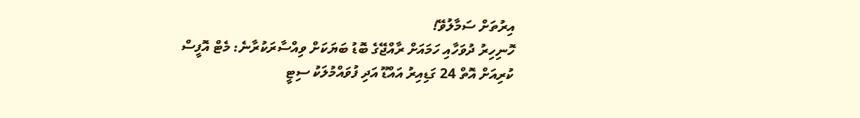އިރުތަށް ސަމާލުވޭ!
ހޮނިހިރު ދުވަހާއި ހަމައަށް ރާއްޖޭގެ ބޮޑު ބަޔަކަށް ވިއްސާރަކުރާނެ: މެޓް އޮފީސް
ކުރިއަށް އޮތް 24 ގަޑިއިރު އައްޑޫ އަދި ފުވައްމުލަކު ސިޓީ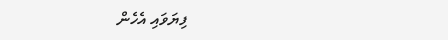ފިޔަވައި އެހެން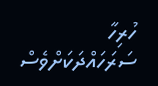ހުރިހާ ސަރަހައްދަކަށްވެސް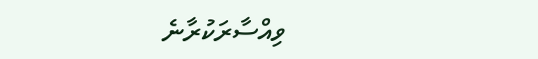ވިއްސާރަކުރާނެ